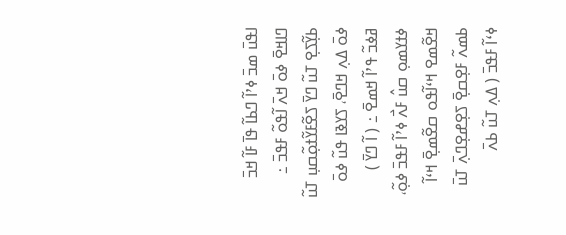ߊߟߎ߫ ߘߏ߫ ߦߴߊ߬ ߣߕߊ߬ ߟߊ߫ ߓߊ߬ ߞߏ߫ ߣߊߞߐ߫ ߦߋ߫ ߞߍ߫ ߊ߬ߟߋ߬ ߓߟߏ߫ ߸ ߕߌ߲߬ߖߐ߲ ߠߎ߬ ߣߌ߫ ߖߐ߬ߓߌ߬ߙߋ߲߬ߛߎ߲ ߠߎ߬ ߦߋ߫ ߡߍ߲ ߞߣߐ߫، ߖߌߢߊ ߟߎ߬ ߦߋ߫ ߥߦߏ߬ ߟߴߊ߬ ߞߘߐ߫ ߸ ( ߊ߬ ߣߌ߫ ) ߦߙߌߘߋ߲ ߛߎ߮ ߓߍ߯ ߦߴߊ߬ ߓߟߏ߫ ߦߋ߲߬، ߞߐ߬ߘߐ ߞߵߊ߬ߟߋ ߛߐ߬ߘߐ߲߫ ߞߵߊ߬ ߕߘߍ߬ ߓߐ߲ߛߐ߲߫ ߖߐ߲ߝߐ߲ߣߍ߲߫ ߠߎ߫ ߦߵߊ߬ ߓߟߏ߫ ( ߡߍ߲ ߠߎ߬ ߕߍ߫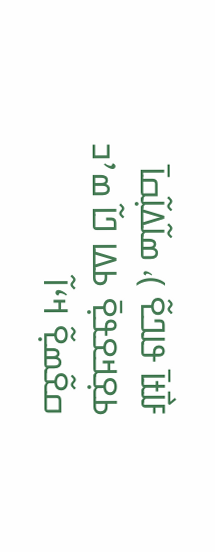ߓߊ߯ߙߊ߫ ߟߊߣߐ߬ )، ߘߊ߬ߡߊ߲߬ߛߊ߫ ߕߐ߲ߞߐߟߐ߲߫ ߕߡߊ ߣߊ߬ ߘߴߏ ߛߐ߬ߘߐ߲߬ ߞߵߊ߬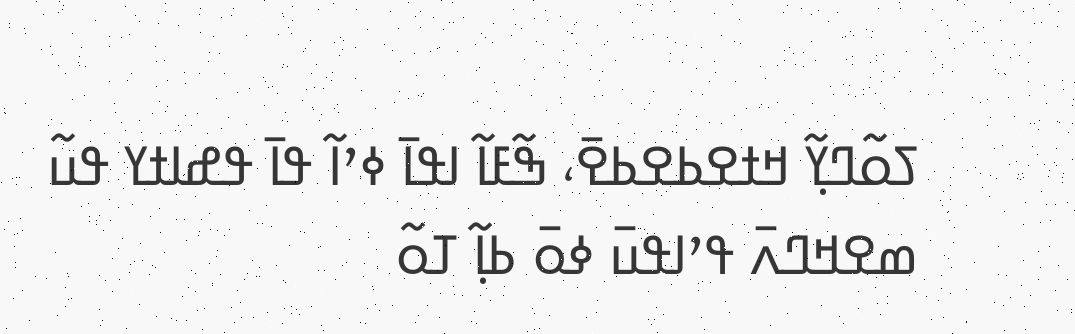ߖߋ߬ߣߌ߲߬ ߞߙߐߕߐߕߐ߫، ߒ߬ߓߊ߬ ߊߟߊ߫ ߦߴߊ߬ ߟߊ߫ ߟߝߊߙߌ ߟߎ߬ ߘߐߞߣߍ߫ ߟߴߊߟߎ߫ ߦߋ߫ ߕߊ߲߬ ߠߋ߬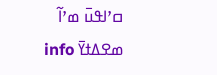ߛߴߊߟߎ߫ ߘߴߊ߬ ߘߐߡߙߌ߫ info